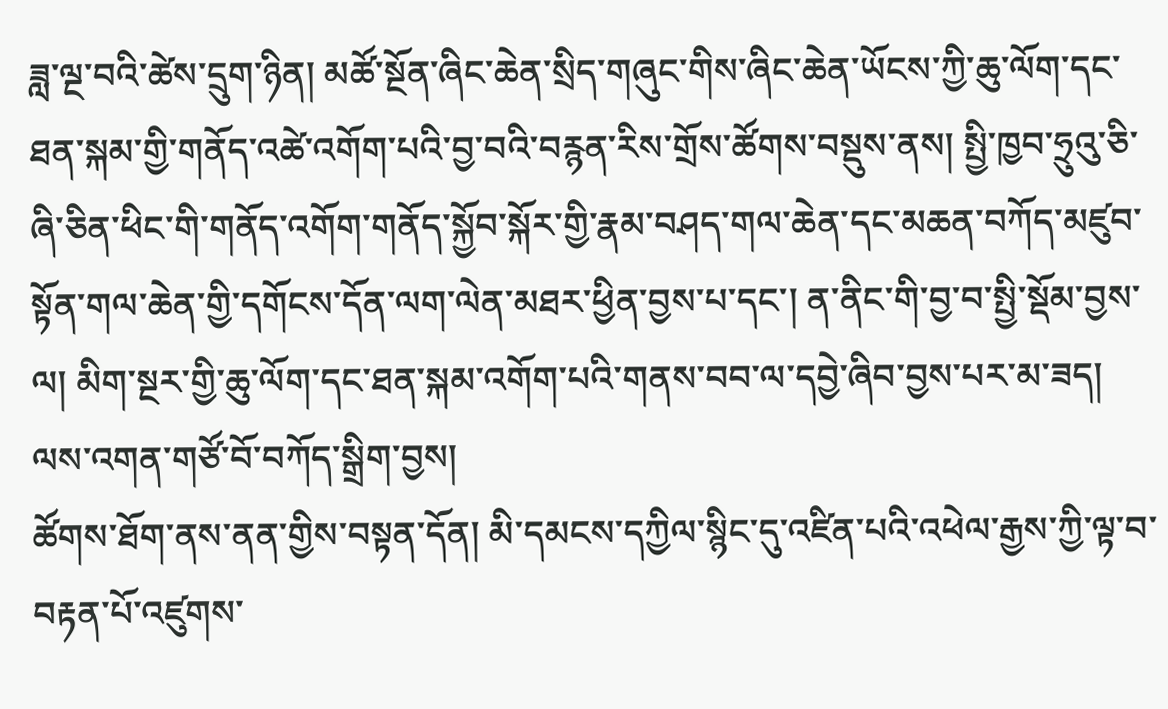ཟླ་ལྔ་བའི་ཚེས་དྲུག་ཉིན། མཚོ་སྔོན་ཞིང་ཆེན་སྲིད་གཞུང་གིས་ཞིང་ཆེན་ཡོངས་ཀྱི་ཆུ་ལོག་དང་ཐན་སྐམ་གྱི་གནོད་འཚེ་འགོག་པའི་བྱ་བའི་བརྙན་རིས་གྲོས་ཚོགས་བསྡུས་ནས། སྤྱི་ཁྱབ་ཧྲུའུ་ཅི་ཞི་ཅིན་ཕིང་གི་གནོད་འགོག་གནོད་སྐྱོབ་སྐོར་གྱི་རྣམ་བཤད་གལ་ཆེན་དང་མཆན་བཀོད་མཛུབ་སྟོན་གལ་ཆེན་གྱི་དགོངས་དོན་ལག་ལེན་མཐར་ཕྱིན་བྱས་པ་དང་། ན་ནིང་གི་བྱ་བ་སྤྱི་སྡོམ་བྱས་ལ། མིག་སྔར་གྱི་ཆུ་ལོག་དང་ཐན་སྐམ་འགོག་པའི་གནས་བབ་ལ་དབྱེ་ཞིབ་བྱས་པར་མ་ཟད། ལས་འགན་གཙོ་བོ་བཀོད་སྒྲིག་བྱས།
ཚོགས་ཐོག་ནས་ནན་གྱིས་བསྟན་དོན། མི་དམངས་དཀྱིལ་སྙིང་དུ་འཛིན་པའི་འཕེལ་རྒྱས་ཀྱི་ལྟ་བ་བརྟན་པོ་འཛུགས་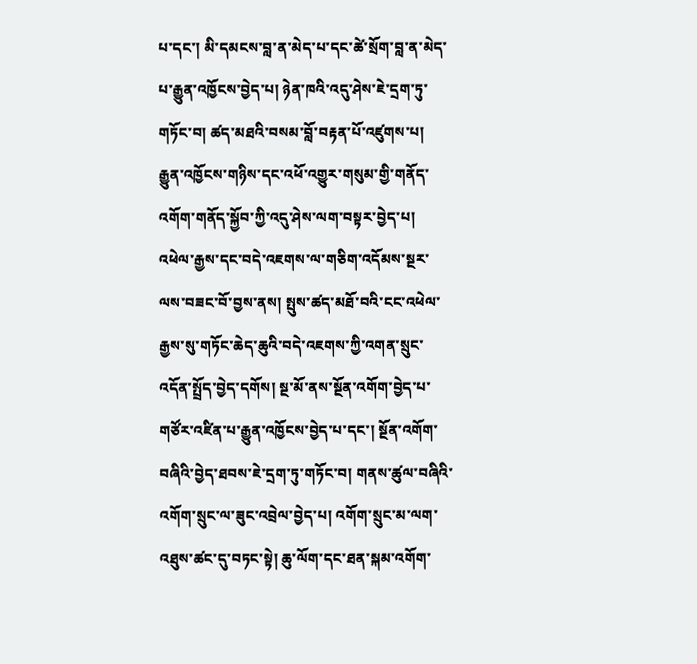པ་དང་། མི་དམངས་བླ་ན་མེད་པ་དང་ཚེ་སྲོག་བླ་ན་མེད་པ་རྒྱུན་འཁྱོངས་བྱེད་པ། ཉེན་ཁའི་འདུ་ཤེས་ཇེ་དྲག་ཏུ་གཏོང་བ། ཚད་མཐའི་བསམ་བློ་བརྟན་པོ་འཛུགས་པ། རྒྱུན་འཁྱོངས་གཉིས་དང་འཕོ་འགྱུར་གསུམ་གྱི་གནོད་འགོག་གནོད་སྐྱོབ་ཀྱི་འདུ་ཤེས་ལག་བསྟར་བྱེད་པ། འཕེལ་རྒྱས་དང་བདེ་འཇགས་ལ་གཅིག་འདོམས་སྔར་ལས་བཟང་བོ་བྱས་ནས། སྤུས་ཚད་མཐོ་བའི་ངང་འཕེལ་རྒྱས་སུ་གཏོང་ཆེད་ཆུའི་བདེ་འཇགས་ཀྱི་འགན་སྲུང་འདོན་སྤྲོད་བྱེད་དགོས། སྔ་མོ་ནས་སྔོན་འགོག་བྱེད་པ་གཙོར་འཛིན་པ་རྒྱུན་འཁྱོངས་བྱེད་པ་དང་། སྔོན་འགོག་བཞིའི་བྱེད་ཐབས་ཇེ་དྲག་ཏུ་གཏོང་བ། གནས་ཚུལ་བཞིའི་འགོག་སྲུང་ལ་ཟུང་འབྲེལ་བྱེད་པ། འགོག་སྲུང་མ་ལག་འཐུས་ཚང་དུ་བཏང་སྟེ། ཆུ་ལོག་དང་ཐན་སྐམ་འགོག་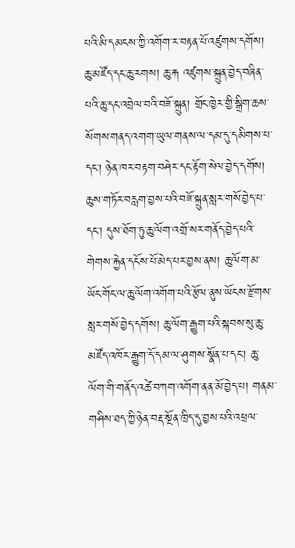པའི་མི་དམངས་ཀྱི་འགོག་ར་བརྟན་པོ་འཛུགས་དགོས། ཆུ་མཛོད་དང་ཆུ་རགས། ཆུ་རྐ འཛུགས་སྐྲུན་བྱེད་བཞིན་པའི་ཆུ་དང་འབྲེལ་བའི་བཟོ་སྐྲུན། གྲོང་ཁྱེར་གྱི་སྒྲིག་ཆས་སོགས་གནད་འགག་ཡུལ་གནས་ལ་དམ་དུ་དམིགས་པ་དང་། ཉེན་ཁར་བརྟག་བཤེར་དང་རྟོག་སེལ་བྱེད་དགོས། ཆུས་གཏོར་བརླག་བྱས་པའི་བཟོ་སྐྲུན་སླར་གསོ་བྱེད་པ་དང་། དུས་ཐོག་ཏུ་ཆུ་ལོག་འགྲོ་སར་གནོད་བྱེད་པའི་གེགས་རྐྱེན་དངོས་པོ་མེད་པར་བྱས་ནས། ཆུ་ལོག་མ་ཡོང་གོང་ལ་ཆུ་ལོག་འགོག་པའི་རྩོལ་ནུས་ཡོངས་རྫོགས་སླར་གསོ་བྱེད་དགོས། ཆུ་ལོག་རྒྱུག་པའི་སྐབས་སུ་ཆུ་མཛོད་འཁོར་རྒྱུག་དོ་དམ་ལ་ཤུགས་སྣོན་པ་དང་། ཆུ་ལོག་གི་གནོད་འཚེ་བཀག་འགོག་ནན་མོ་བྱེད་པ། གནམ་གཤིས་ཐད་ཀྱི་ཉེན་བརྡ་སྔོན་ཁྲིད་དུ་བྱས་པའི་འཕྲལ་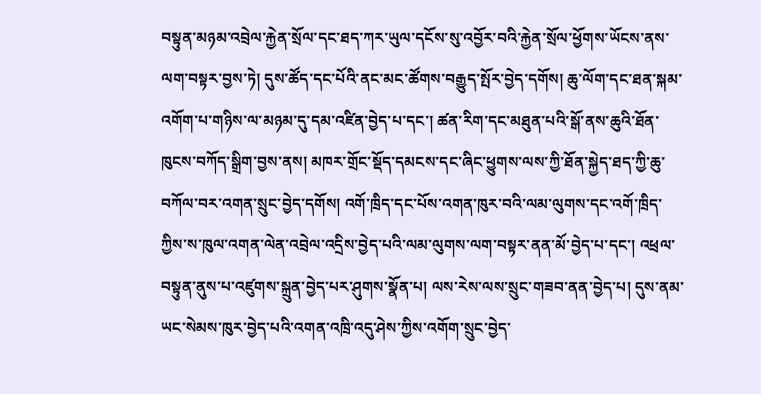བསྟུན་མཉམ་འབྲེལ་རྐྱེན་སྲོལ་དང་ཐད་ཀར་ཡུལ་དངོས་སུ་འབྱོར་བའི་རྐྱེན་སྲོལ་ཕྱོགས་ཡོངས་ནས་ལག་བསྟར་བྱས་ཏེ། དུས་ཚོད་དང་པོའི་ནང་མང་ཚོགས་བརྒྱུད་སྤོར་བྱེད་དགོས། ཆུ་ལོག་དང་ཐན་སྐམ་འགོག་པ་གཉིས་ལ་མཉམ་དུ་དམ་འཛིན་བྱེད་པ་དང་། ཚན་རིག་དང་མཐུན་པའི་སྒོ་ནས་ཆུའི་ཐོན་ཁུངས་བཀོད་སྒྲིག་བྱས་ནས། མཁར་གྲོང་སྡོད་དམངས་དང་ཞིང་ཕྱུགས་ལས་ཀྱི་ཐོན་སྐྱེད་ཐད་ཀྱི་ཆུ་བཀོལ་བར་འགན་སྲུང་བྱེད་དགོས། འགོ་ཁྲིད་དང་པོས་འགན་ཁུར་བའི་ལམ་ལུགས་དང་འགོ་ཁྲིད་ཀྱིས་ས་ཁུལ་འགན་ལེན་འབྲེལ་འདྲིས་བྱེད་པའི་ལམ་ལུགས་ལག་བསྟར་ནན་མོ་བྱེད་པ་དང་། འཕྲལ་བསྟུན་ནུས་པ་འཛུགས་སྐྲུན་བྱེད་པར་ཤུགས་སྣོན་པ། ལས་རེས་ལས་སྲུང་གཟབ་ནན་བྱེད་པ། དུས་ནམ་ཡང་སེམས་ཁུར་བྱེད་པའི་འགན་འཁྲི་འདུ་ཤེས་ཀྱིས་འགོག་སྲུང་བྱེད་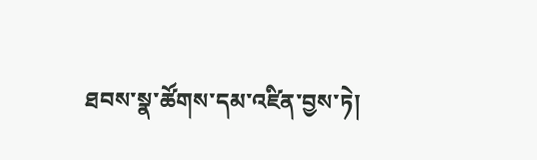ཐབས་སྣ་ཚོགས་དམ་འཛིན་བྱས་ཏེ།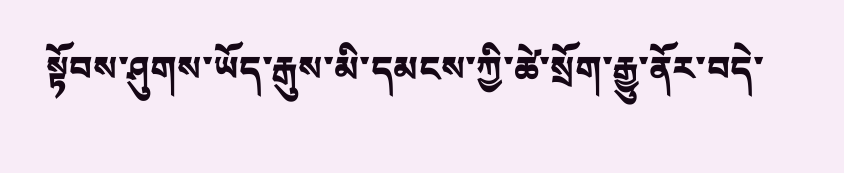སྟོབས་ཤུགས་ཡོད་རྒུས་མི་དམངས་ཀྱི་ཚེ་སྲོག་རྒྱུ་ནོར་བདེ་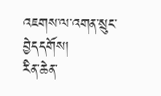འཇགས་ལ་འགན་སྲུང་བྱེདདགོས།
རིན་ཆེན་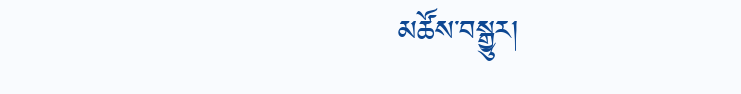མཚོས་བསྒྱུར།